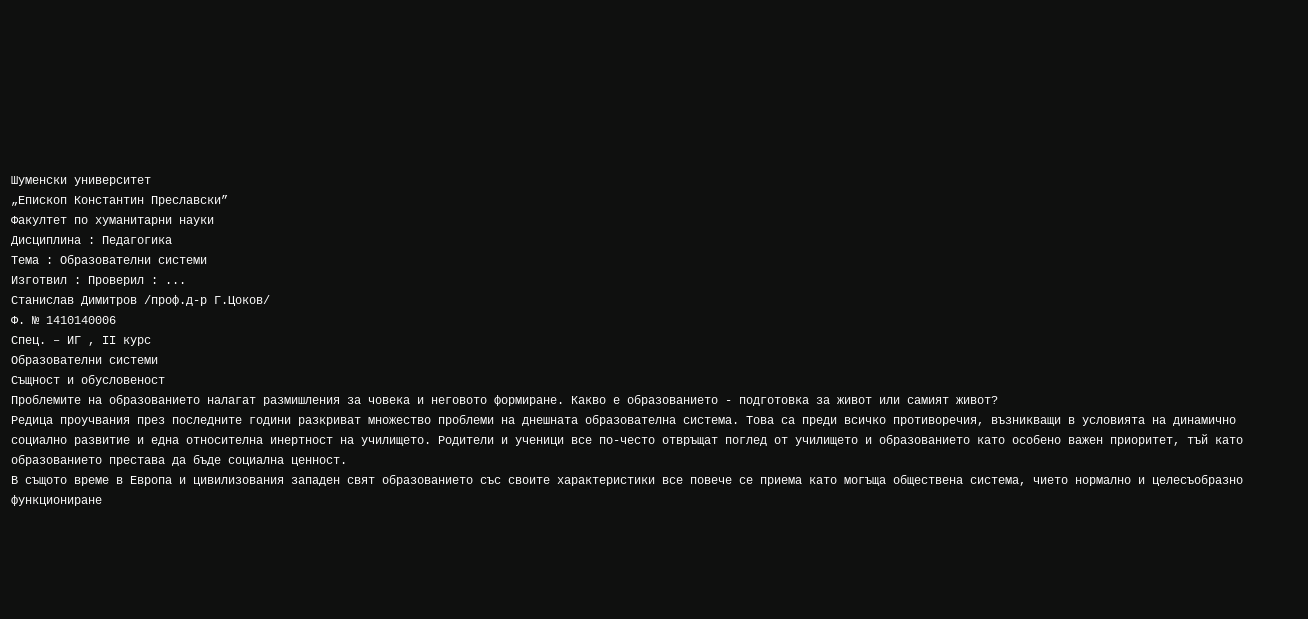Шуменски университет
„Епископ Константин Преславски”
Факултет по хуманитарни науки
Дисциплина : Педагогика
Тема : Образователни системи
Изготвил : Проверил : ...
Станислав Димитров /проф.д-р Г.Цоков/
Ф. № 1410140006
Спец. – ИГ , II курс
Образователни системи
Същност и обусловеност
Проблемите на образованието налагат размишления за човека и неговото формиране. Какво е образованието - подготовка за живот или самият живот?
Редица проучвания през последните години разкриват множество проблеми на днешната образователна система. Това са преди всичко противоречия, възникващи в условията на динамично социално развитие и една относителна инертност на училището. Родители и ученици все по-често отвръщат поглед от училището и образованието като особено важен приоритет, тъй като образованието престава да бъде социална ценност.
В същото време в Европа и цивилизования западен свят образованието със своите характеристики все повече се приема като могъща обществена система, чието нормално и целесъобразно функциониране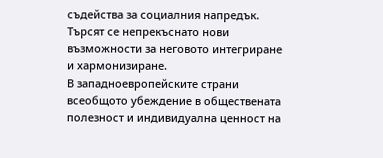съдейства за социалния напредък. Търсят се непрекъснато нови възможности за неговото интегриране и хармонизиране.
В западноевропейските страни всеобщото убеждение в обществената полезност и индивидуална ценност на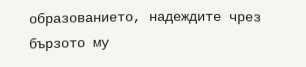образованието, надеждите чрез бързото му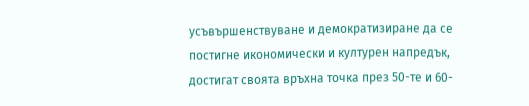усъвършенствуване и демократизиране да се постигне икономически и културен напредък, достигат своята връхна точка през 50-те и 60-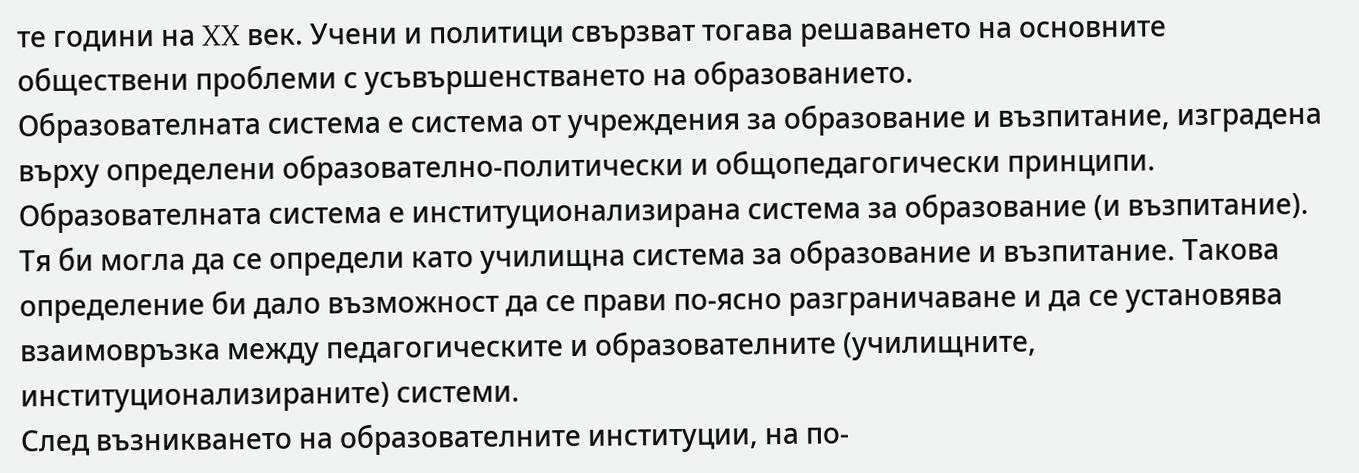те години на XX век. Учени и политици свързват тогава решаването на основните обществени проблеми с усъвършенстването на образованието.
Образователната система е система от учреждения за образование и възпитание, изградена върху определени образователно-политически и общопедагогически принципи.
Образователната система е институционализирана система за образование (и възпитание). Тя би могла да се определи като училищна система за образование и възпитание. Такова определение би дало възможност да се прави по-ясно разграничаване и да се установява взаимовръзка между педагогическите и образователните (училищните, институционализираните) системи.
След възникването на образователните институции, на по-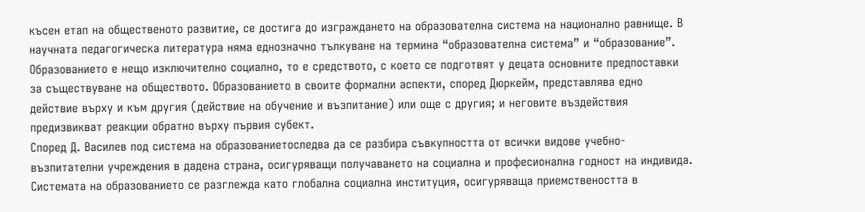късен етап на общественото развитие, се достига до изграждането на образователна система на национално равнище. В научната педагогическа литература няма еднозначно тълкуване на термина “образователна система” и “образование”.
Образованието е нещо изключително социално, то е средството, с което се подготвят у децата основните предпоставки за съществуване на обществото. Образованието в своите формални аспекти, според Дюркейм, представлява едно действие върху и към другия (действие на обучение и възпитание) или още с другия; и неговите въздействия предизвикват реакции обратно върху първия субект.
Според Д. Василев под система на образованиетоследва да се разбира съвкупността от всички видове учебно-възпитателни учреждения в дадена страна, осигуряващи получаването на социална и професионална годност на индивида. Системата на образованието се разглежда като глобална социална институция, осигуряваща приемствеността в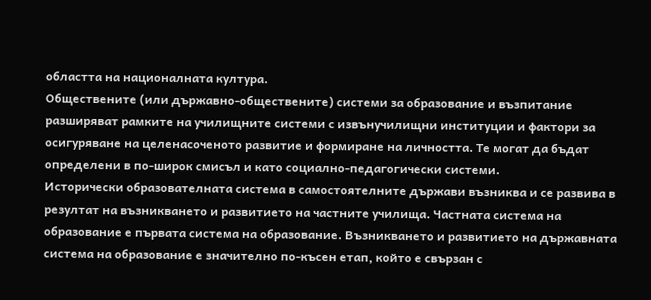областта на националната култура.
Обществените (или държавно-обществените) системи за образование и възпитание разширяват рамките на училищните системи с извънучилищни институции и фактори за осигуряване на целенасоченото развитие и формиране на личността. Те могат да бъдат определени в по-широк смисъл и като социално-педагогически системи.
Исторически образователната система в самостоятелните държави възниква и се развива в резултат на възникването и развитието на частните училища. Частната система на образование е първата система на образование. Възникването и развитието на държавната система на образование е значително по-късен етап, който е свързан с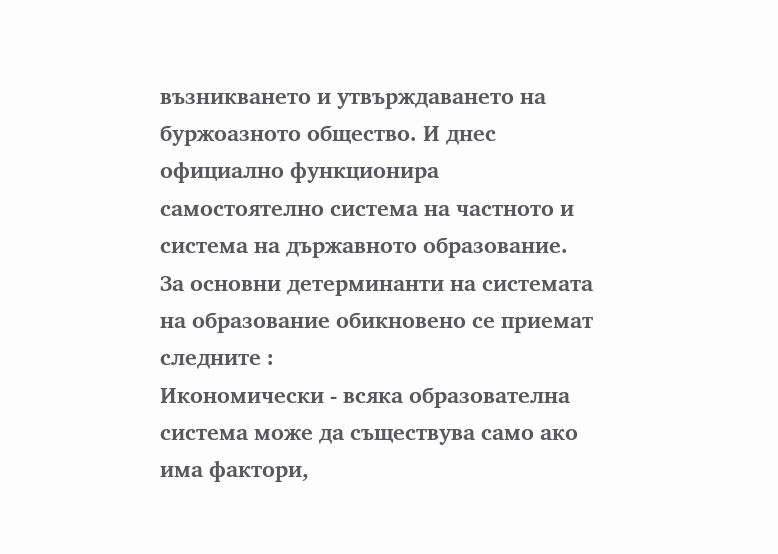възникването и утвърждаването на буржоазното общество. И днес официално функционира самостоятелно система на частното и система на държавното образование.
За основни детерминанти на системата на образование обикновено се приемат следните :
Икономически - всяка образователна система може да съществува само ако има фактори,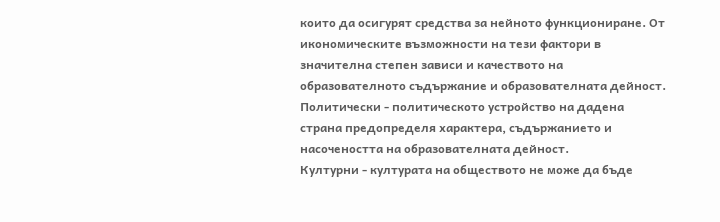които да осигурят средства за нейното функциониране. От икономическите възможности на тези фактори в значителна степен зависи и качеството на образователното съдържание и образователната дейност.
Политически - политическото устройство на дадена страна предопределя характера, съдържанието и насочеността на образователната дейност.
Културни - културата на обществото не може да бъде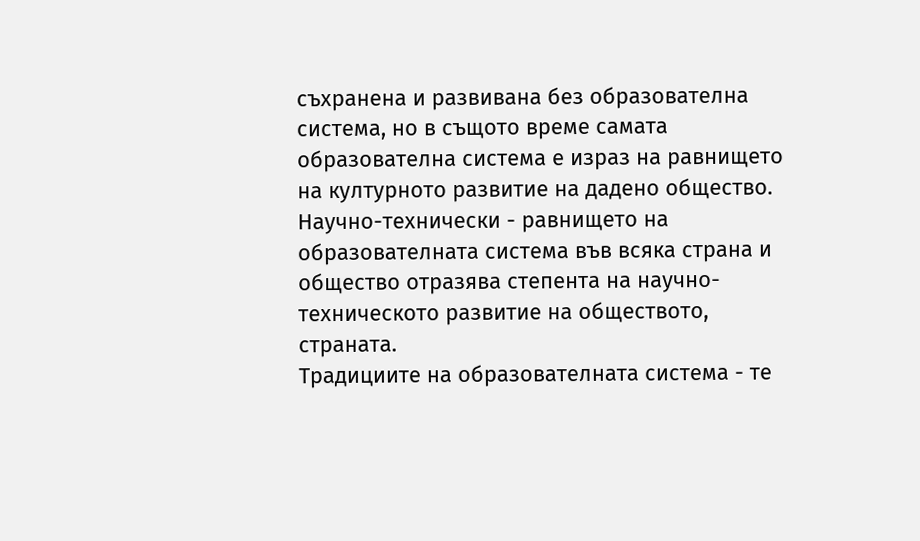съхранена и развивана без образователна система, но в същото време самата образователна система е израз на равнището на културното развитие на дадено общество.
Научно-технически - равнището на образователната система във всяка страна и общество отразява степента на научно-техническото развитие на обществото, страната.
Традициите на образователната система - те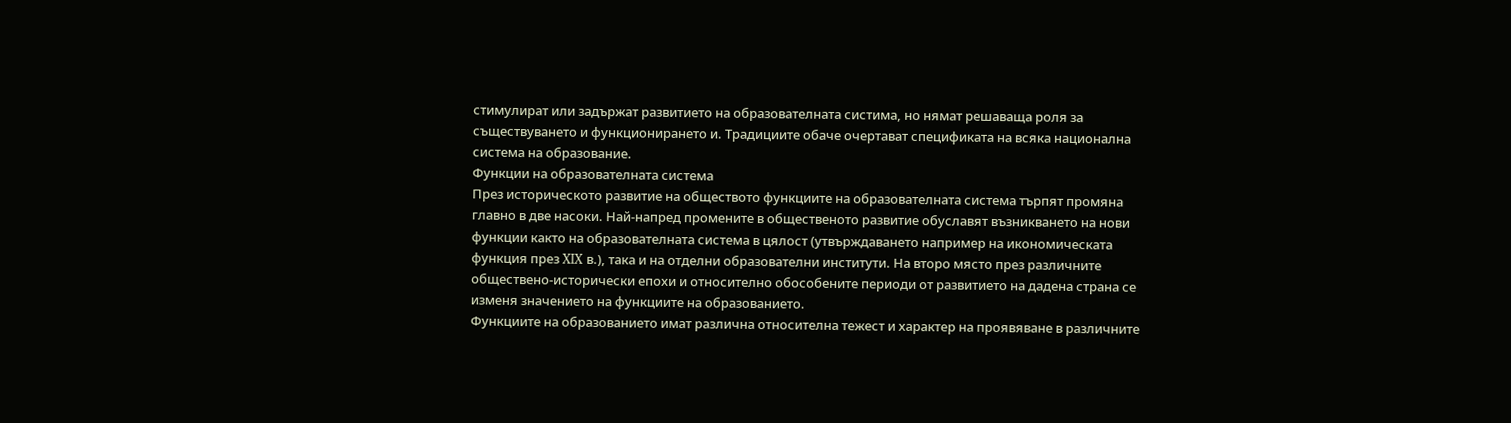стимулират или задържат развитието на образователната систима, но нямат решаваща роля за съществуването и функционирането и. Традициите обаче очертават спецификата на всяка национална система на образование.
Функции на образователната система
През историческото развитие на обществото функциите на образователната система търпят промяна главно в две насоки. Най-напред промените в общественото развитие обуславят възникването на нови функции както на образователната система в цялост (утвърждаването например на икономическата функция през XIX в.), така и на отделни образователни институти. На второ място през различните обществено-исторически епохи и относително обособените периоди от развитието на дадена страна се изменя значението на функциите на образованието.
Функциите на образованието имат различна относителна тежест и характер на проявяване в различните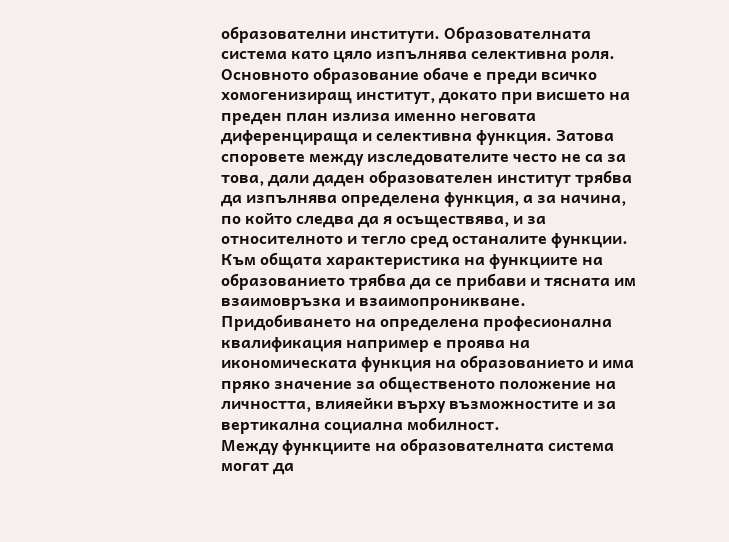образователни институти. Образователната система като цяло изпълнява селективна роля. Основното образование обаче е преди всичко хомогенизиращ институт, докато при висшето на преден план излиза именно неговата диференцираща и селективна функция. Затова споровете между изследователите често не са за това, дали даден образователен институт трябва да изпълнява определена функция, а за начина, по който следва да я осъществява, и за относителното и тегло сред останалите функции.
Към общата характеристика на функциите на образованието трябва да се прибави и тясната им взаимовръзка и взаимопроникване. Придобиването на определена професионална квалификация например е проява на икономическата функция на образованието и има пряко значение за общественото положение на личността, влияейки върху възможностите и за вертикална социална мобилност.
Между функциите на образователната система могат да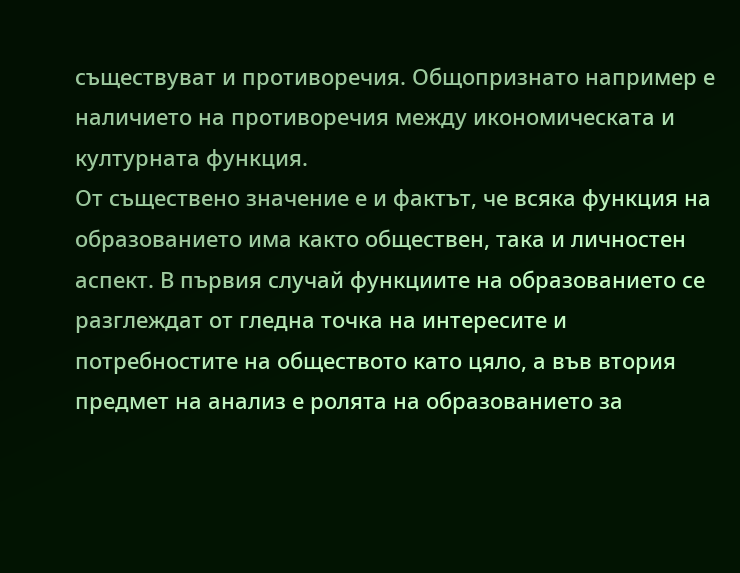съществуват и противоречия. Общопризнато например е наличието на противоречия между икономическата и културната функция.
От съществено значение е и фактът, че всяка функция на образованието има както обществен, така и личностен аспект. В първия случай функциите на образованието се разглеждат от гледна точка на интересите и потребностите на обществото като цяло, а във втория предмет на анализ е ролята на образованието за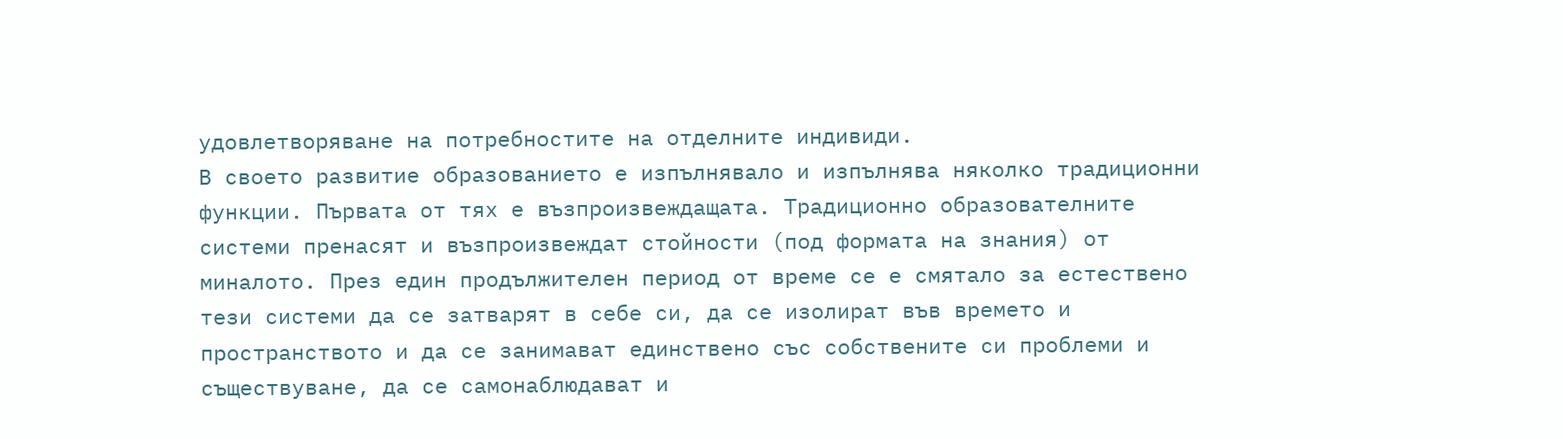удовлетворяване на потребностите на отделните индивиди.
В своето развитие образованието е изпълнявало и изпълнява няколко традиционни функции. Първата от тях е възпроизвеждащата. Традиционно образователните системи пренасят и възпроизвеждат стойности (под формата на знания) от миналото. През един продължителен период от време се е смятало за естествено тези системи да се затварят в себе си, да се изолират във времето и пространството и да се занимават единствено със собствените си проблеми и съществуване, да се самонаблюдават и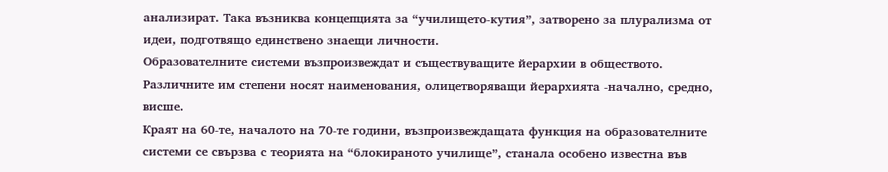анализират. Така възниква концепцията за “училището-кутия”, затворено за плурализма от идеи, подготвящо единствено знаещи личности.
Образователните системи възпроизвеждат и съществуващите йерархии в обществото. Различните им степени носят наименования, олицетворяващи йерархията -начално, средно, висше.
Краят на 60-те, началото на 70-те години, възпроизвеждащата функция на образователните системи се свързва с теорията на “блокираното училище”, станала особено известна във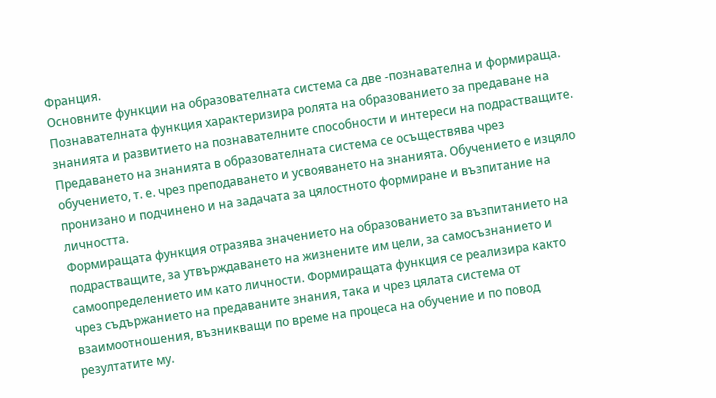Франция.
Основните функции на образователната система са две -познавателна и формираща.
Познавателната функция характеризира ролята на образованието за предаване на знанията и развитието на познавателните способности и интереси на подрастващите. Предаването на знанията в образователната система се осъществява чрез обучението, т. е. чрез преподаването и усвояването на знанията. Обучението е изцяло пронизано и подчинено и на задачата за цялостното формиране и възпитание на личността.
Формиращата функция отразява значението на образованието за възпитанието на подрастващите, за утвърждаването на жизнените им цели, за самосъзнанието и самоопределението им като личности. Формиращата функция се реализира както чрез съдържанието на предаваните знания, така и чрез цялата система от взаимоотношения, възникващи по време на процеса на обучение и по повод резултатите му.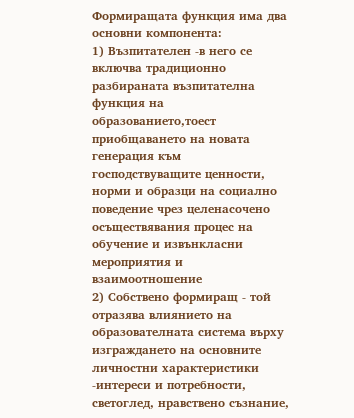Формиращата функция има два основни компонента:
1) Възпитателен -в него се включва традиционно разбираната възпитателна функция на образованието,тоест приобщаването на новата генерация към господствуващите ценности, норми и образци на социално поведение чрез целенасочено осъществявания процес на обучение и извънкласни мероприятия и взаимоотношение
2) Собствено формиращ - той отразява влиянието на образователната система върху изграждането на основните личностни характеристики -интереси и потребности, светоглед, нравствено съзнание,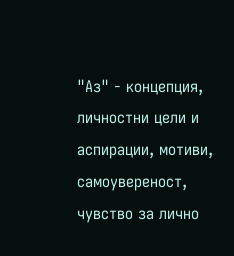"Аз" - концепция, личностни цели и аспирации, мотиви, самоувереност, чувство за лично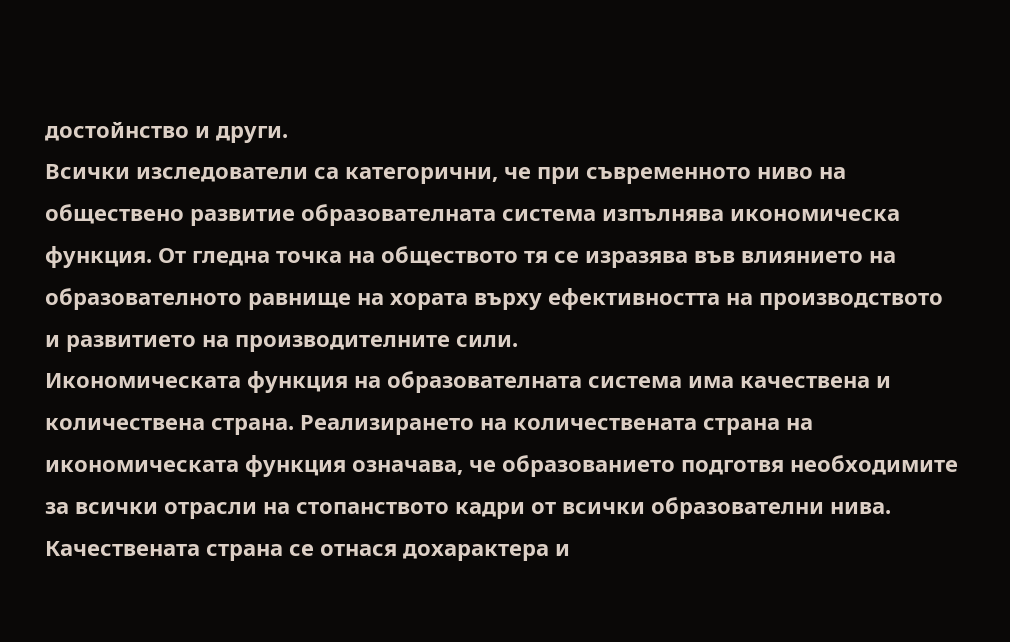достойнство и други.
Всички изследователи са категорични, че при съвременното ниво на обществено развитие образователната система изпълнява икономическа функция. От гледна точка на обществото тя се изразява във влиянието на образователното равнище на хората върху ефективността на производството и развитието на производителните сили.
Икономическата функция на образователната система има качествена и количествена страна. Реализирането на количествената страна на икономическата функция означава, че образованието подготвя необходимите за всички отрасли на стопанството кадри от всички образователни нива. Качествената страна се отнася дохарактера и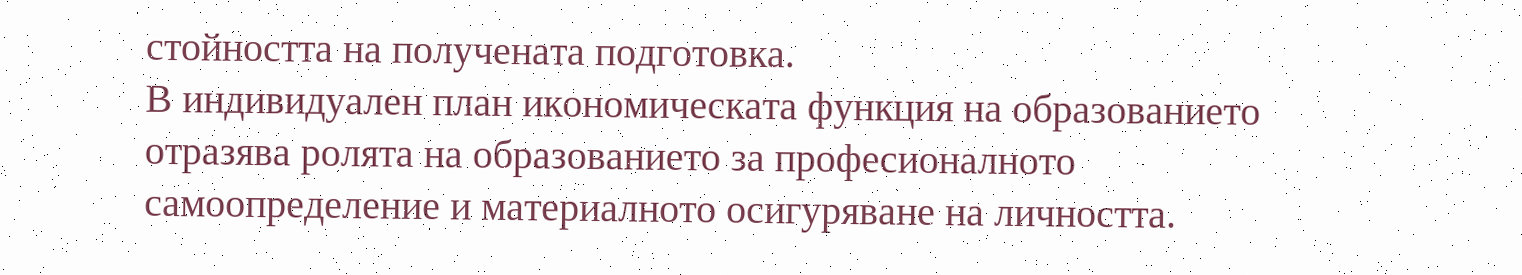стойността на получената подготовка.
В индивидуален план икономическата функция на образованието отразява ролята на образованието за професионалното самоопределение и материалното осигуряване на личността.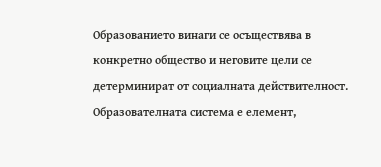Образованието винаги се осъществява в конкретно общество и неговите цели се детерминират от социалната действителност.
Образователната система е елемент,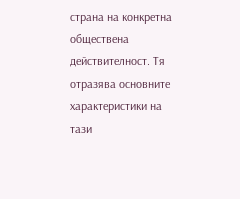страна на конкретна обществена действителност. Тя отразява основните характеристики на тази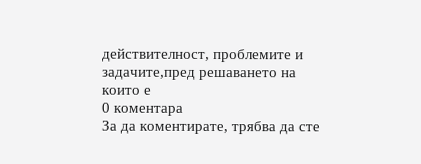действителност, проблемите и задачите,пред решаването на които е
0 коментара
За да коментирате, трябва да сте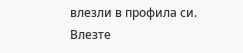влезли в профила си.
Влезте